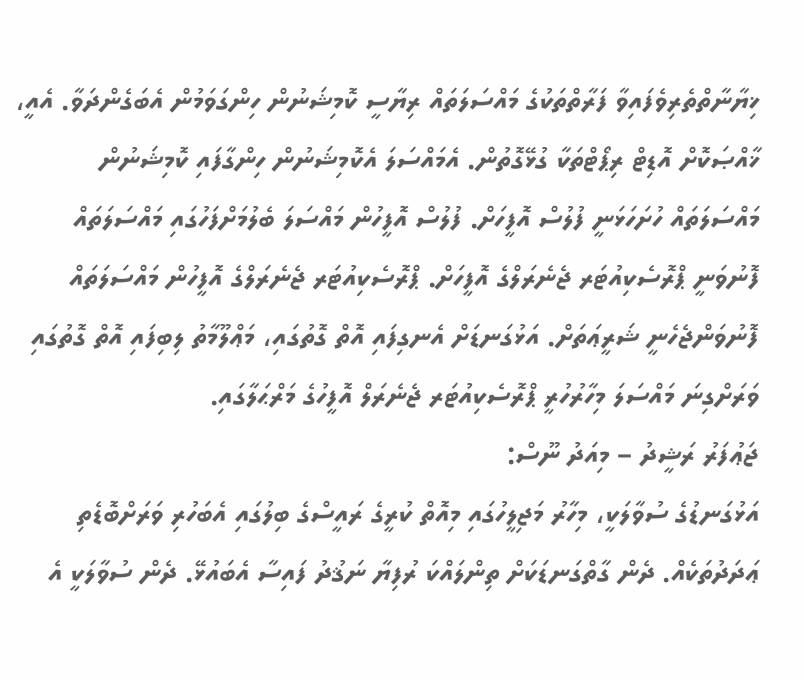ޚިޔާނާތްތެރިވެފައިވާ ފަރާތްތަކުގެ މައްސަލަތައް ރިޔާސީ ކޮމިޝަނުން ހިންގަވަމުން އެބަގެންދަވާ. އެއީ، ޚާއްޞަކޮށް އޮޑިޓް ރިޕޯޓްތަކާ ގުޅޭގޮތުން. އެމައްސަލަ އެކޮމިޝަނުން ހިންގާފައި ކޮމިޝަނުން މައްސަލަތައް ހުށަހަޅަނީ ފުލުސް އޮފީހަށް. ފުލުސް އޮފީހުން މައްސަލަ ބެލުމަށްފަހުގައި މައްސަލަތައް ފޮނުވަނީ ޕްރޮސެކިއުޓަރ ޖެނެރަލްގެ އޮފީހަށް. ޕްރޮސެކިއުޓަރ ޖެނެރަލްގެ އޮފީހުން މައްސަލަތައް ފޮނުވަންޖެހެނީ ޝަރީޢަތަށް. އަޅުގަނޑަށް އެނގިފައި އޮތް ގޮތުގައި، މަޢްލޫމާތު ލިބިފައި އޮތް ގޮތުގައި ވަރަށްގިނަ މައްސަލަ މިހާރުހުރީ ޕްރޮސެކިއުޓަރ ޖެނެރަލް އޮފީހުގެ މަރްޙަލާގައި.
ޖަޢުފަރު ރަޝީދު – މިއަދު ނޫސް:
އަޅުގަނޑުގެ ސުވާލަކީ، މިހާރު މަޖިލީހުގައި މިއޮތް ކުރީގެ ރައީސްގެ ބިލުގައި އެބަހުރި ވަރަށްބޮޑެތި ޢަދަދުތަކެއް. ދެން ގާތްގަނޑަކަށް ތިންލައްކަ ރުފިޔާ ނަޤުދު ފައިސާ އެބައުޅޭ. ދެން ސުވާލަކީ އެ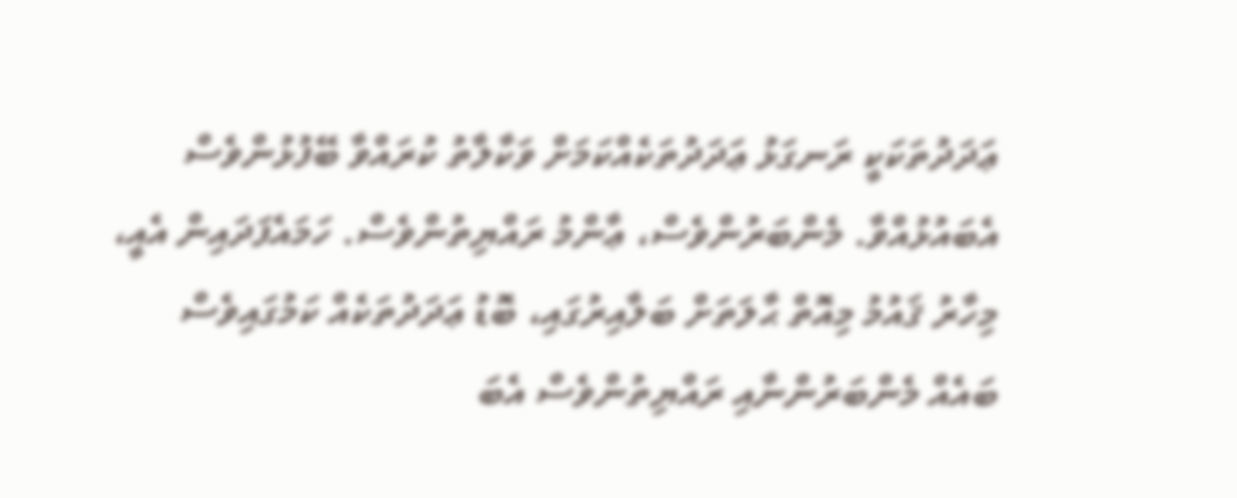ޢަދަދުތަކަކީ ރަނގަޅު ޢަދަދުތަކެއްކަމަށް ވަކާލާތު ކުރައްވާ ބޭފުޅުންވެސް އެބައުޅުއްވާ. މެންބަރުންވެސް، ޢާންމު ރައްޔިތުންވެސް. ހަމައެފަދައިން އެއީ، މިހާރު ޤައުމު މިއޮތް ޙާލަތަށް ބަލާއިރުގައި، ބޮޑު ޢަދަދުތަކެއް ކަމުގައިވެސް ބައެއް މެންބަރުންނާއި ރައްޔިތުންވެސް އެބަ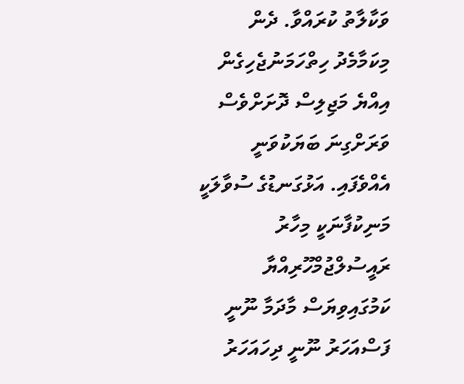ވަކާލާތު ކުރައްވާ. ދެން މިކަމާމެދު ހިތްހަމަނުޖެހިގެން އިއްޔެ މަޖިލިސް ދޮށަށްވެސް ވަރަށްގިނަ ބަޔަކުވަނީ އެއްވެފައި. އަޅުގަނޑުގެ ސުވާލަކީ މަނިކުފާނަކީ މިހާރު ރައީސުލްޖުމްހޫރިއްޔާ ކަމުގައިވިޔަސް މާދަމާ ނޫނީ ފަސްއަހަރު ނޫނީ ދިހައަހަރު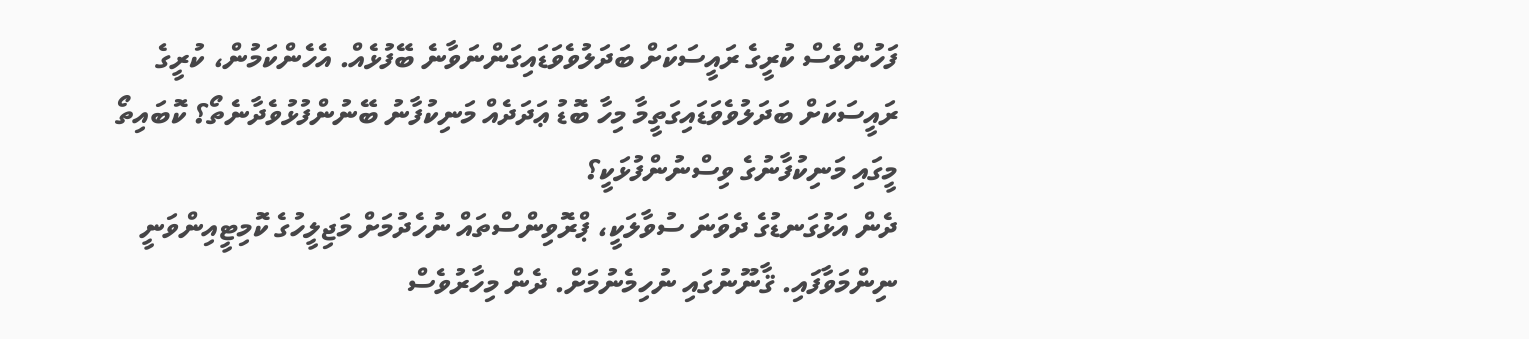ފަހުންވެސް ކުރީގެ ރައީސަކަށް ބަދަލުވެވަޑައިގަންނަވާނެ ބޭފުޅެއް. އެހެންކަމުން، ކުރީގެ ރައީސަކަށް ބަދަލުވެވަޑައިގަތީމާ މިހާ ބޮޑު ޢަދަދެއް މަނިކުފާނު ބޭނުންފުޅުވެދާނެތޯ؟ ކޮބައިތޯ މީގައި މަނިކުފާނުގެ ވިސްނުންފުޅަކީ؟
ދެން އަޅުގަނޑުގެ ދެވަނަ ސުވާލަކީ، ޕްރޮވިންސްތައް ނުހެދުމަށް މަޖިލީހުގެ ކޮމިޓީއިންވަނީ ނިންމަވާފައި. ޤާނޫނުގައި ނުހިމެނުމަށް. ދެން މިހާރުވެސް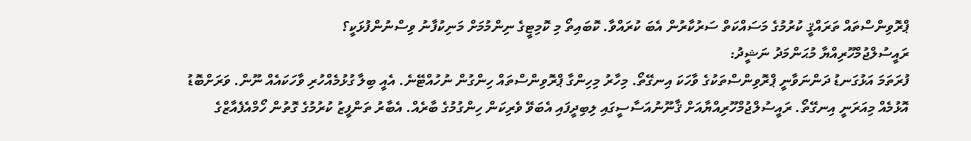ޕްރޮވިންސްތައް ތަރައްޤީ ކުރުމުގެ މަސައްކަތް ސަރުކާރުން އެބަ ކުރައްވާ. ކޮބައިތޯ މި ކޮމިޓީގެ ނިންމުމަށް މަނިކުފާނު ވިސްނުންފުޅަކީ؟
ރައީސުލްޖުމްހޫރިއްޔާ މުޙަންމަދު ނަޝީދު:
ފުރަތަމަ އަޅުގަނޑު ދަންނަވާނީ ޕްރޮވިންސްތަކުގެ ވާހަކަ އިނގޭތޯ. މިހާރު މިހިންގާ ޕްރޮވިންސްތައް ހިންގުން ނުހުއްޓޭނެ. އެއީ ބިލާ ގުޅުމެއްހުރި ވާހަކައެއް ނޫން. ވަރަށްބޮޑު އޮޅުމެއް މިއަރަނީ އިނގޭތޯ. ރައީސުލްޖުމްހޫރިއްޔާއަށް ޤާނޫނުއަސާސީގައި ލިބިދީފައި އެބަވޭ ވެރިކަން ހިންގުމުގެ ބާރެއް. އެބާރު ތަންފީޒު ކުރުމުގެ ގޮތުން ހޯމްއެފެއާޒްގެ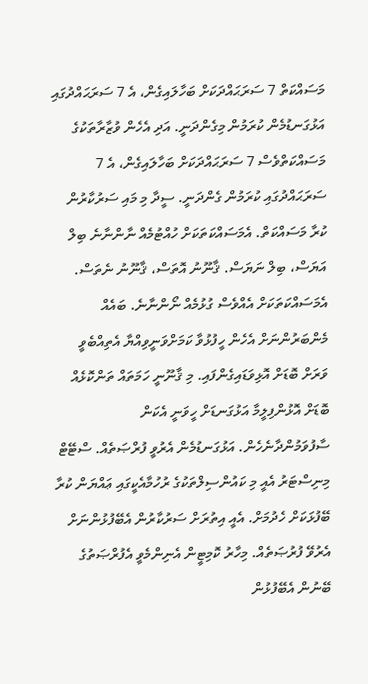މަސައްކަތް 7 ސަރަޙައްދަކަށް ބަހާލައިގެން، އެ 7 ސަރަޙައްދުގައި އަޅުގަނޑުމެން ކުރަމުން މިގެންދަނީ. އަދި އެހެން ވުޒާރާތަކުގެ މަސައްކަތްވެސް 7 ސަރަޙައްދަކަށް ބަހާލައިގެން، އެ 7 ސަރަޙައްދުގައި ކުރަމުން ގެންދަނީ. ސީދާ މި މައި ސަރުކާރުން ކުރާ މަސައްކަތް. އެމަސައްކަތަކަށް ހުއްޓުމެއް ނާންނާނެ ބިލް އަޔަސް، ބިލް ނަޔަސް. ޤާނޫނު އޮތަސް، ޤާނޫނު ނެތަސް. އެމަސައްކަތަކަށް އެއްވެސް ގުޅުމެއް ނޯންނާނެ. ބައެއް މެންބަރުންނަށް އެހެން ހީފުޅުވާ ކަމަށްވަނީވިއްޔާ އެތިއްބެވީ ވަރަށް ބޮޑަށް އޮޅިވަޑައިގެންފައި. މި ޤާނޫނީ ހަމަތައް ތަންކޮޅެއް ބޮޑަށް އޮޅުންފިލީމާ އަޅުގަނޑަށް ހީވަނީ އެކަން ސާފުވަމުންދާނެހެން. އަޅުގަނޑުމެން އެރުވީ ފުރްޞަތެއް. ސްޓޭޓް މިނިސްޓަރު އެއީ މި ކައުންސިލްތަކުގެ ރުހުމާއެކީގައި ޢައްޔަން ކުރާ ބޭފުޅަކަށް ހެދުމަށް. އެއީ އިތުރަށް ސަރުކާރުން އެބޭފުޅުންނަށް އެރުވޭ ފުރުޞަތެއް. މިހާރު ކޮމިޓީން އެނިންމެވީ އެފުރްޞަތުގެ ބޭނުން އެބޭފުޅުން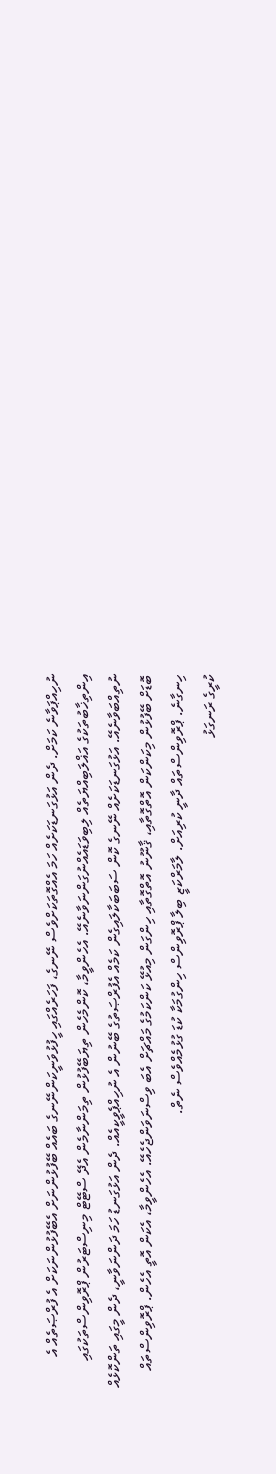ނުހިއްޕަވާނެ ކަމަށް. ދެން އަޅުގަނޑަކަށެއް ހަމަ އެއްގޮތަކަށްވެސް ނޭނގެ، ފަހަރެއްގައި ހީފުޅުވަނީކަންނޭނގެ ބައެއް ބޭފުޅުންނަށް އެބޭފުޅުންނަކަށް އެ ފުރްޞަތެއް އެ އިންތިޚާބުތަކުގެ އަޣްލަބިއްޔަތެއް ލިބިވަޑައެއްނުގަންނަވާނެއޭ. އެހެންވީމާ، ކޮންމެހެން ތިޔަބޭފުޅުން ތިމަންނާމެން އެދޭ ސްޓޭޓް މިނިސްޓަރުން ޕްރޮވިންސްތަކުގައި ނުތިއްބަވާނެއޭ. އަޅުގަނޑަކަށެއް ނޭނގެ ކޮން ސަބަބަކާލައިގެން ކަމެއް އެފުރްޞަތުގެ ބޭނުން އެ ނުހިއްޕެވީކީއެއް. ދެން އަޅުގަނޑު ހަމަ ދަންނަވާނީ، ދެން މީގައި ތަންކޮޅެއް ބޮޑަށް ބޭފުޅުން މިކަންކަން އޮތްގޮތާއި، ޤާނޫނު އޮތްގޮތާއި ހިންގަން މިއުޅޭ ކަންކަމުގެ މައްޗަށް އެބަ ވިސްނަވަންޖެހެއޭ. އެހެންވީމާ، އެކަން އޮތީ އެހެން. ޕްރޮވިންސްތައް ހިނގާނެ. ޕްރޮވިންސްތައް ދާނީ ކުރިއަށް. ލާމަރްކަޒީ ބިލާ ޕްރޮވިންސް ހިންގުމަކާ ކުޑަ ގުޅުމެއްވެސް ނެތް.
ކުރީގެ ރަނގަޅު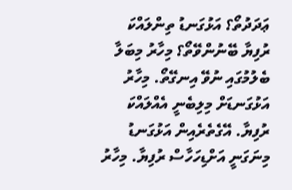ޢަދަދުތޯ؟ އަޅުގަނޑު ތިންލައްކަ ރުފިޔާ ބޭނުންވޭތޯ؟ މިހާރު މިބަލާ ބެލުމުގައި ނުވޭ އިނގޭތޯ. މިހާރު އަޅުގަނޑަށް މިލިބެނީ އެއްލައްކަ ރުފިޔާ. އޭގެތެރެއިން އަޅުގަނޑު މިނަގަނީ އަށްޑިހަހާސް ރުފިޔާ. މިހާރު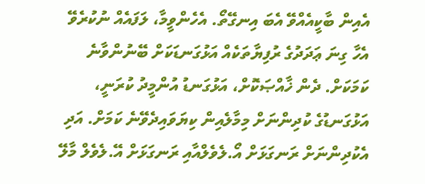އެއިން ބާކީއެއްވޭ އެބަ އިނގޭތޯ. އެހެންވީމާ، ލަފައެއް ނުކުރެވޭ އެހާ ގިނަ ޢަދަދުގެ ރުފިޔާތަކެއް އަޅުގަނޑަކަށް ބޭނުންވާނެ ކަމަކަށް. ދެން ޚާއްޞަކޮށް، އަޅުގަނޑު އުންމީދު ކުރަނީ، އަޅުގަނޑުގެ ކުދިންނަށް މިމާލެއިން ކިޔަވައިދެވޭނެ ކަމަށް. އަދި އެކުދިންނަށް ރަނގަޅަށް އޯ.ލެވެލްއާއި ރަނގަޅަށް އޭ.ލެވެލް މާލޭ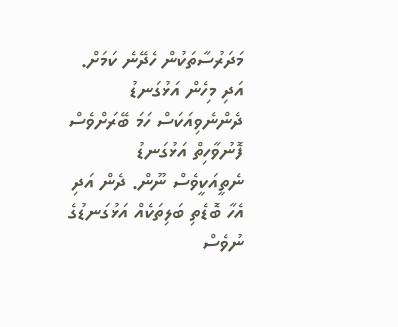މަދަރުސާތަކުން ހެދޭނެ ކަމަށް. އަދި މިހެން އަޅުގަނޑު ދެންނެވިއަކަސް ހަމަ ބޭރަށްވެސް ފޮނުވާހިތް އަޅުގަނޑު ނެތީއަކީވެސް ނޫން. ދެން އަދި އެހާ ބޮޑެތި ބަލިތަކެއް އަޅުގަނޑުގެ ނުވެސް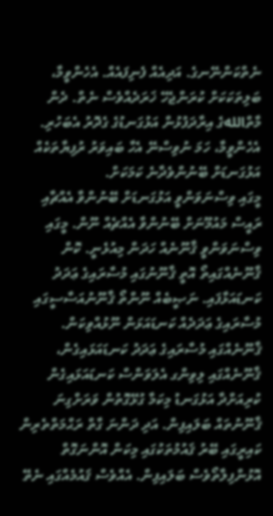ނެތްކަންނޭނގެ. އަދިއެއް ފެނިފައެއް. އެހެންވީމާ، ބަލިތަކަކަށް ކުރަންޖެހޭ ޚަރަދެއްވެސް ނެތް. ދެން މާތްاللهގެ އިރާދަފުޅުން އަޅުގަނޑުގެ ގެދޮރު އެބަހުރި. އެހެންވީމާ، ހަމަ ނުވިސްނޭ އެހާ ބައިވަރު ރުފިޔާތަކެއް އަޅުގަނޑަށް ބޭނުންވެދާނެ ކަމަކަށް.
މީގައި ވިސްނަވަންވީ އަޅުގަނޑަށް ބޭނުންވާ އެއްޗާއި ރައީސް މައުމޫނަށް ބޭނުންވާ އެއްޗެއް ނޫން. މީގައި ވިސްނަވަންވީ ޤާނޫނެއް ހަދަން މިއުޅެނީ. ކޮން ޤާނޫނެއްގައިތޯ އޮތީ ޤާނޫނުގައި މުސާރައިގެ ޢަދަދު ކަނޑައަޅާފައި. ނަޞީބެއް ނޫންތޯ ޤާނޫނުއަސާސީގައި މުސާރައިގެ ޢަދަދެއް ކަނޑައަޅަން ނޫޅުއްވިކަން. ޤާނޫނެއްގައި މުސާރައިގެ ޢަދަދު ކަނޑައަޅައިގެން، ޤާނޫނެއްގައި ލިވިންގ އެލަވަންސް ކަނޑައަޅައިގެން ކުރިއަށްދާ އަޅުގަނޑު މިކަމާ ގުޅޭގޮތުން ވަރަށްގިނަ ޤާނޫނުތައް ބަލައިފިން. އަދި ދަންނަ ގާތް ރަޙްމަތްތެރިން ކައިރީގައި ބޭރު ޤައުމުތަކުގައި މިކަން އޮންނަގޮތް އޮޅުންފިލާތޯވެސް ބަލައިފިން. އެއްވެސް ޤައުމެއްގައި ނެތޭ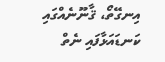އިނގޭތޯ، ޤާނޫނެއްގައި ކަނޑައަޅާފައި ނެތް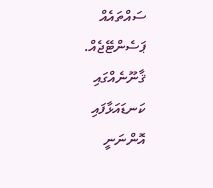ސައްތައެއް ޕަސެންޓޭޖެއް. ޤާނޫނެއްގައި ކަނޑައަޅާފައި އޮންނަނީ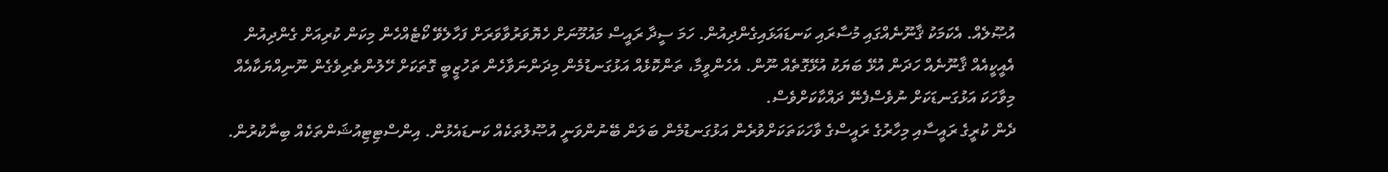އުޞޫލެއް. އެކަމަކު ޤާނޫނެއްގައި މުސާރައި ކަނޑައަޅައިގެންދިއުން. ހަމަ ސީދާ ރައީސް މައުމޫނަށް ހެޔޮވަރުވާވަރަށް ފަހާލެވޭ ކޯޓެއްހެން މިކަން ކުރިއަށް ގެންދިއުން އެއީކީއެއް ޤާނޫނެއް ހަދަން އުޅޭ ބަޔަކު އުޅޭގޮތެއް ނޫން. އެހެންވީމާ، ތަންކޮޅެއް އަޅުގަނޑުމެން މިދަންނަވާހެން ތަހުޒީބީ ގޮތަކަށް ހޭލުންތެރިވެގެން ނޫނިއްޔަކާއެއް މިވާހަކަ އަޅުގަނޑަކަށް ނުވެސްފެނޭ ދައްކާކަށްވެސް.
ދެން ކުރީގެ ރައީސާއި މިހާރުގެ ރައީސްގެ ވާހަކަތަކަށްވުރެން އަޅުގަނޑުމެން ބަލަން ބޭނުންވަނީ އުޞޫލުތަކެއް ކަނޑައެޅުން. އިންސްޓިޓިއުޝަންތަކެއް ބިނާކުރުން.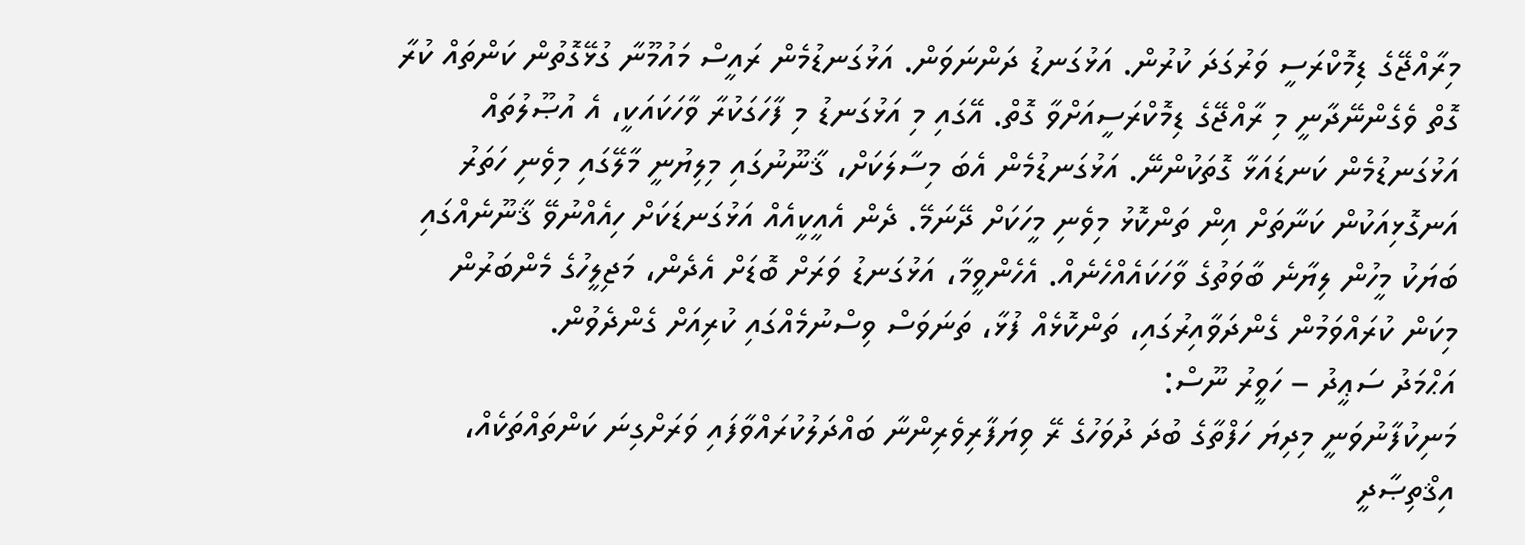މިރާއްޖޭގެ ޑިމޮކްރަސީ ވަރުގަދަ ކުރުން. އަޅުގަނޑު ދަންނަވަން. އަޅުގަނޑުމެން ރައީސް މައުމޫނާ ގުޅޭގޮތުން ކަންތައް ކުރާ ގޮތް ވެގެންނޭދާނީ މި ރާއްޖޭގެ ޑިމޮކްރަސީއަށްވާ ގޮތް. އޭގައި މި އަޅުގަނޑު މި ފާހަގަކުރާ ވާހަކައަކީ، އެ އުޞޫލުތައް އަޅުގަނޑުމެން ކަނޑައަޅާ ގޮތަކުންނޭ. އަޅުގަނޑުމެން އެބަ މިސާލަކަށް، ޤާނޫނުގައި މިލިޔުނީ މާލޭގައި މިވެނި ހަތަރު އަނގޮޅިއަކުން ކަނާތަށް އިން ތަންކޮޅު މިވެނި މީހަކަށް ދޭނަމޭ. ދެން އެއީކީއެއް އަޅުގަނޑަކަށް ހިއެއްނުވޭ ޤާނޫނެއްގައި ބަޔަކު މީހުން ލިޔާނެ ބާވަތުގެ ވާހަކައެއްހެނެއް. އެހެންވީމާ، އަޅުގަނޑު ވަރަށް ބޮޑަށް އެދެން، މަޖިލީހުގެ މެންބަރުން މިކަން ކުރައްވަމުން ގެންދަވާއިރުގައި، ތަންކޮޅެއް ފުޅާ، ތަނަވަސް ވިސްނުމެއްގައި ކުރިއަށް ގެންދެވުން.
އަޙްމަދު ސަޢީދު – ހަވީރު ނޫސް:
މަނިކުފާނުވަނީ މިދިޔަ ހަފްތާގެ ބުދަ ދުވަހުގެ ރޭ ވިޔަފާރިވެރިންނާ ބައްދަލުކުރައްވާފައި ވަރަށްގިނަ ކަންތައްތަކެއް، އިޤްތިޞާދީ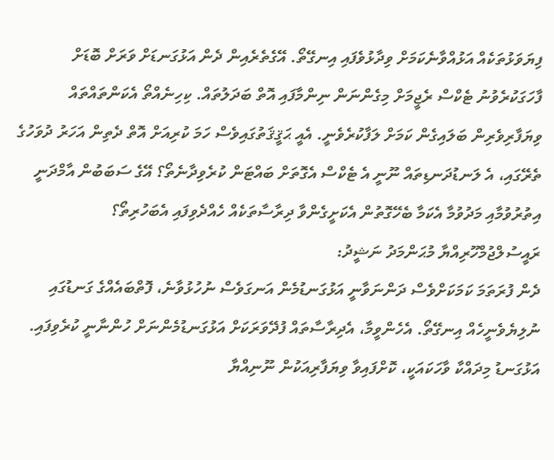ފިޔަވަޅުތަކެއް އަޅުއްވާނެކަމަށް ވިދާޅުވެފައި އިނގޭތޯ. އޭގެތެރެއިން ދެން އަޅުގަނޑަށް ވަރަށް ބޮޑަށް ފާހަގަކުރެވުނު ޓެކްސް ރެޖީމަށް މިގެންނަން ނިންމާފައި އޮތް ބަދަލުތައް. ކިހިނެއްތޯ އެކަންތައްތައް ވިޔަފާރިވެރިން ބަލައިގެން ކަމަށް ލަފާކުރެވެނީ. އެއީ ޙަޤީޤަތުގައިވެސް ހަމަ ކުރިއަށް އޮތް ދެތިން އަހަރު ދުވަހުގެ ތެރޭގައި، އެ ލަނޑުދަނޑިތައް ނޫނީ އެ ޓެކްސް އެގޮތަށް ބައްޓަން ކުރެވިދާނެތޯ؟ އޭގެ ސަބަބުން އާމްދަނީ އިތުރުވުމާއި މަދުވުމާ އެކަމާ ބެހޭގޮތުން އެކަށީގެންވާ ދިރާސާތަކެއް ހެއްދެވިފައި އެބަހުރިތޯ؟
ރައީސުލްޖުމްހޫރިއްޔާ މުޙަންމަދު ނަޝީދު:
ދެން ފުރަތަމަ ކަމަކަށްވެސް ދަންނަވާނީ އަޅުގަނޑުމެން އަނގަވެސް ނުހުޅުވާނެ، ފޮތްބައެއްގެ ގަނޑުގައި ނުލިޔެވެނީހެއް އިނގޭތޯ. އެހެންވީމާ، އެދިރާސާތައް ފުދޭވަރަކަށް އަޅުގަނޑުމެންނަށް ހުންނާނީ ކުރެވިފައި. އަޅުގަނޑު މިދައްކާ ވާހަކައަކީ، ކޮށްފައިވާ ވިޔަފާރިއަކުން ނޫނިއްޔާ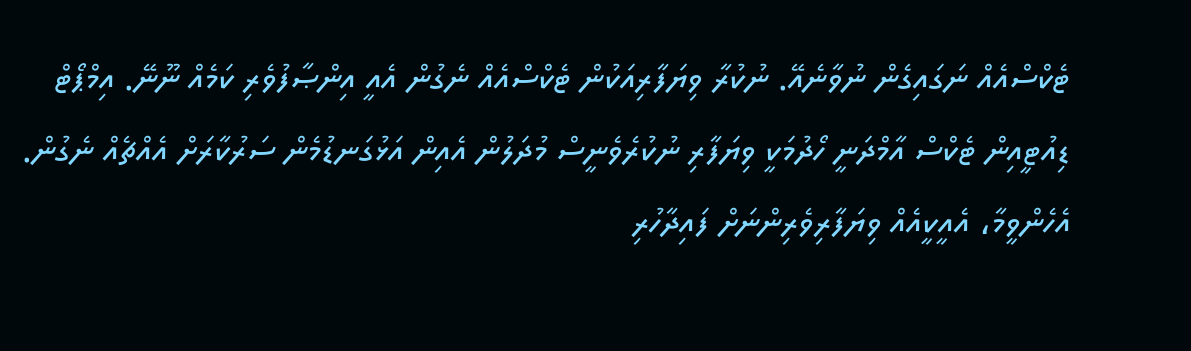ޓެކްސްއެއް ނަގައިގެން ނުވާނެއޭ. ނުކުރާ ވިޔަފާރިއަކުން ޓެކްސްއެއް ނެގުން އެއީ އިންޞާފުވެރި ކަމެއް ނޫނޭ. އިމްޕޯޓް ޑިއުޓީއިން ޓެކްސް އާމްދަނީ ހޯދުމަކީ ވިޔަފާރި ނުކުރެވެނީސް މުދަލުން އެއިން އަޅުގަނޑުމެން ސަރުކާރަށް އެއްޗެއް ނެގުން. އެހެންވީމާ، އެއީކީއެއް ވިޔަފާރިވެރިންނަށް ފައިދާހުރި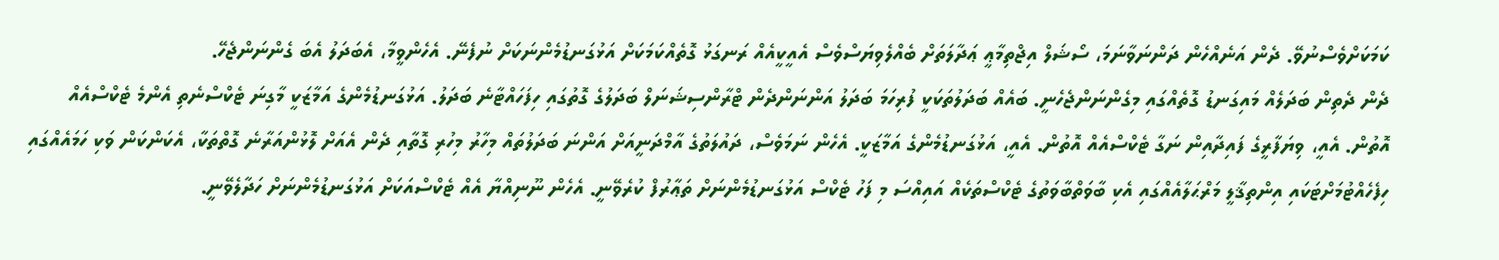ކަމަކަށްވެސްނުވޭ. ދެން އަނެއްހެން ދަންނަވާނަމަ، ސޯޝަލް އިޖްތިމާޢީ ޢަދާލަތަށް ބެއްލެވިޔަސްވެސް އެއީކީއެއް ރަނގަޅު ގޮތެއްކަމަކަށް އަޅުގަނޑުމެންނަކަށް ނުފެނޭ. އެހެންވީމާ، އެބަދަލު އެބަ ގެންނަންޖެހޭ.
ދެން ދެތިން ބަދަލެއް މައިގަނޑު ގޮތެއްގައި މިގެންނަންޖެހެނީ. ބައެއް ބަދަލުތަކަކީ ފުރިހަމަ ބަދަލު އަންނަންދެން ޓްރާންސިޝަނަލް ބަދަލުގެ ގޮތުގައި ހިފަހައްޓާނެ ބަދަލު. އަޅުގަނޑުމެންގެ އަމާޒަކީ މާގިނަ ޓެކްސްނެތި އެންމެ ޓެކްސްއެއް އޮތުން. އެއީ، ވިޔަފާރީގެ ފައިދާއިން ނަގާ ޓެކްސްއެއް އޮތުން. އެއީ، އަޅުގަނޑުމެންގެ އަމާޒަކީ. އެހެން ނަމަވެސް، ދައުލަތުގެ އާމްދަނީއަށް އަންނަ ބަދަލުތައް މިހާރު މިހުރި ގޮތާއި ދެން އެއަށް ލޮޅުންއަރާނެ ގޮތްތަކާ، އެކަންކަން ވަކި ހަމައެއްގައި ހިފެހެއްޓުމަށްޓަކައި އިންތިޤާލީ މަރްޙަލާއެއްގައި އެކި ބާވަތްބާވަތުގެ ޓެކްސްތަކެއް އައިއްސަ މި ފަހު ޓެކްސް އަޅުގަނޑުމެންނަށް ތަޢާރުފް ކުރެވޭނީ. އެހެން ނޫނިއްޔާ އެއް ޓެކްސްއަކަށް އަޅުގަނޑުމެންނަށް ހަދާލެވޭނީ.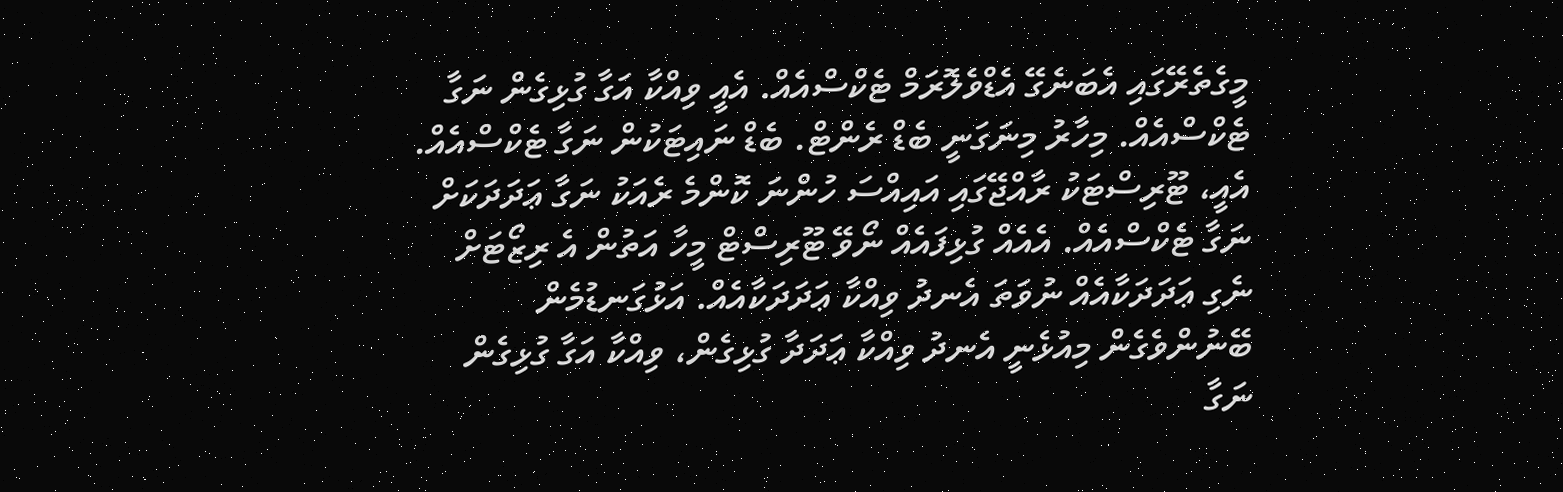މީގެތެރޭގައި އެބަނެގޭ އެޑްވެލޮރަމް ޓެކްސްއެއް. އެއީ ވިއްކާ އަގާ ގުޅިގެން ނަގާ ޓެކްސްއެއް. މިހާރު މިނަގަނީ ބެޑް ރެންޓް. ބެޑް ނައިޓަކުން ނަގާ ޓެކްސްއެއް. އެއީ، ޓޫރިސްޓަކު ރާއްޖޭގައި އައިއްސަ ހުންނަ ކޮންމެ ރެއަކު ނަގާ ޢަދަދަކަށް ނަގާ ޓެކްސްއެއް. އެއެއް ގުޅިފައެއް ނޯވޭ ޓޫރިސްޓް މީހާ އަތުން އެ ރިޒޯޓަށް ނެގި ޢަދަދަކާއެއް ނުވަތަ އެނދު ވިއްކާ ޢަދަދަކާއެއް. އަޅުގަނޑުމެން ބޭނުންވެގެން މިއުޅެނީ އެނދު ވިއްކާ ޢަދަދާ ގުޅިގެން، ވިއްކާ އަގާ ގުޅިގެން ނަގާ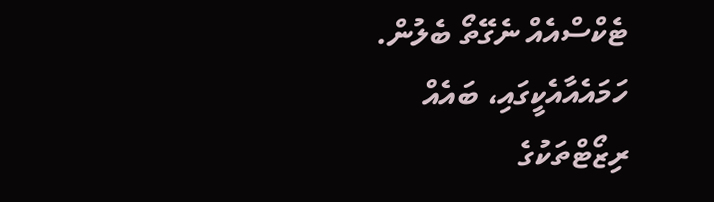ޓެކްސްއެއް ނެގޭތޯ ބެލުން.
ހަމައެއާއެކީގައި، ބައެއް ރިޒޯޓްތަކުގެ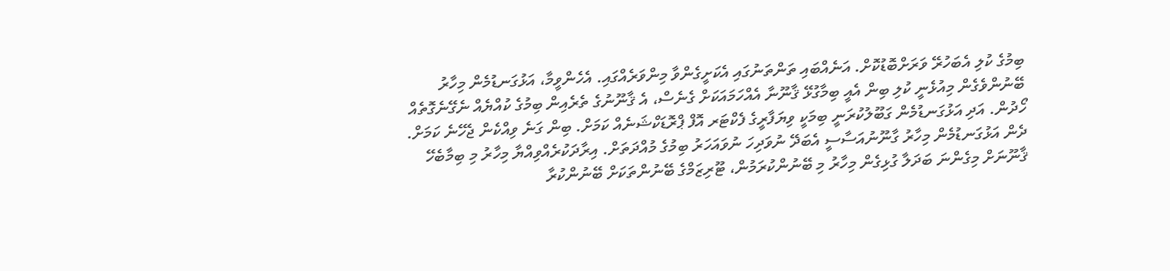ބިމުގެ ކުލި އެބަހުރޭ ވަރަށްބޮޑުކޮށް. އަނެއްބައި ތަންތަނުގައި އެކަށީގެންވާ މިންވަރެއްގައި. އެހެންވީމާ، އަޅުގަނޑުމެން މިހާރު ބޭނުންވެގެން މިއުޅެނީ ކުލި ބިން އެއީ ބިމާގުޅޭ ޤާނޫނާ އެއްހަމައަކަށް ގެނެސް، އެ ޤާނޫނުގެ ތެރެއިން ބިމުގެ ކުއްޔެއް ނެގޭނެގޮތެއް ހޯދުން. އަދި އަޅުގަނޑުމެން ގަބޫލުކުރަނީ ބިމަކީ ވިޔަފާރީގެ ފެކްޓަރ އޮފް ޕްރޮޑަކްޝަނެއް ކަމަށް. ބިން ގަނެ ވިއްކެން ޖެހޭނެ ކަމަށް. ދެން އަޅުގަނޑުމެން މިހާރު ގާނޫނުއަސާސީ އެބަދޭ ނުވަދިހަ ނުވައަހަރު ބިމުގެ މުއްދަތަށް. އިރާދަކުރެއްވިއްޔާ މިހާރު މި ބިމާބެހޭ ޤާނޫނަށް މިގެންނަ ބަދަލާ ގުޅިގެން މިހާރު މި ބޭނުންކުރަމުން، ޓޫރިޒަމްގެ ބޭނުންތަކަށް ބޭނުންކުރާ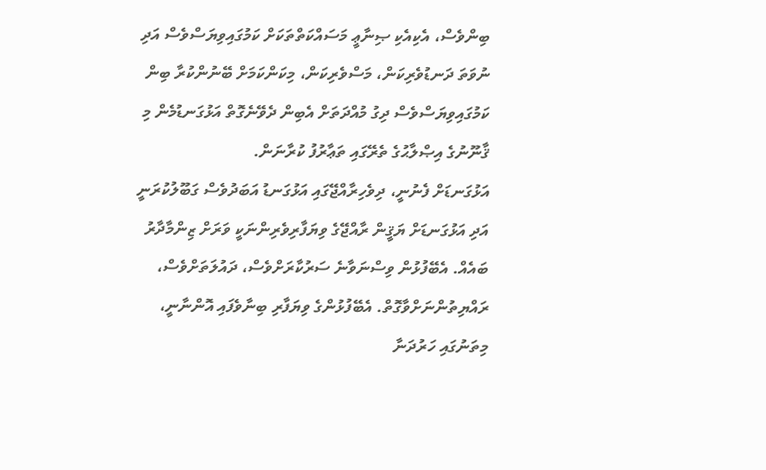ބިންވެސް، އެކިއެކި ޞިނާޢީ މަސައްކަތްތަކަށް ކަމުގައިވިޔަސްވެސް އަދި ނުވަތަ ދަނޑުވެރިކަން، މަސްވެރިކަން، މިކަންކަމަށް ބޭނުންކުރާ ބިން ކަމުގައިވިޔަސްވެސް ދިގު މުއްދަތަށް އެބިން ދެވޭނެގޮތް އަޅުގަނޑުމެން މި ޤާނޫނުގެ އިޞްލާޙުގެ ތެރޭގައި ތަޢާރުފު ކުރާނަން.
އަޅުގަނޑަށް ފެނުނީ، ދިވެހިރާއްޖޭގައި އަޅުގަނޑު އަބަދުވެސް ގަބޫލުކުރަނީ އަދި އަޅުގަނޑަށް ޔަޤީން ރާއްޖޭގެ ވިޔަފާރިވެރިންނަކީ ވަރަށް ޒިންމާދާރު ބައެއް. އެބޭފުޅުން ވިސްނަވާނެ ސަރުކާރަށްވެސް، ދައުލަތަށްވެސް، ރައްޔިތުންނަށްވާގޮތް. އެބޭފުޅުންގެ ވިޔަފާރި ބިނާވެފައި އޮންނާނީ، މިތަނުގައި ހަރުދަނާ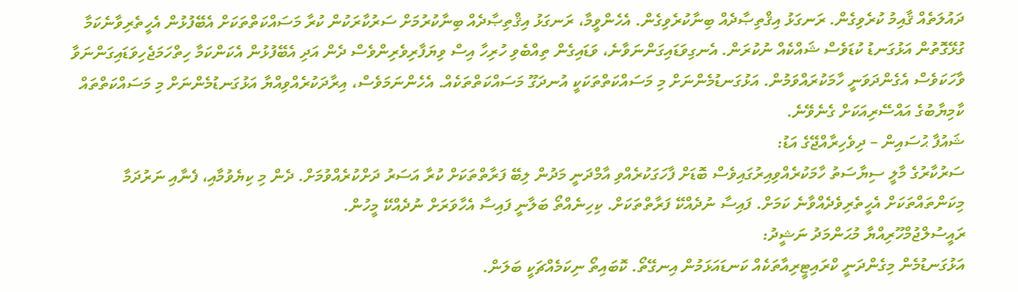ދައުލަތެއް ޤާއިމު ކުރެވިގެން. ރަނގަޅު އިޤްތިޞާދެއް ބިނާކުރެވިގެން. އެހެންވީމާ، ރަނގަޅު އިޤްތިޞާދެއް ބިނާކުރުމަށް ސަރުކާރަކުން ކުރާ މަސައްކަތްތަކަށް އެބޭފުޅުން އެހީތެރިވާނެކަމާ ގުޅޭގޮތުން އަޅުގަނޑު ކުޑަވެސް ޝައްކެއް ނުކުރަން. އެނގިވަޑައިގަންނަވާނެ، ވަޑައިގެން ތިއްބެވި ހުރިހާ އިސް ވިޔަފާރިވެރިންވެސް ދެން އަދި އެބޭފުޅުން އެކަންކަމާ ހިތްހަމަޖެހިވަޑައިގަންނަވާ ވާހަކަވެސް އެގެންދަވަނީ ހާމަކުރައްވަމުން. އަޅުގަނޑުމެންނަށް މި މަސައްކަތްތަކަކީ އުނދަގޫ މަސައްކަތްތަކެއް. އެހެންނަމަވެސް، އިރާދަކުރެއްވިއްޔާ އަޅުގަނޑުމެންނަށް މި މަސައްކަތްތައް ކާމިޔާބުގެ އައްސޭރިއަކަށް ގެނެވޭނެ.
ޝައުފާ ޙުސައިން – ދިވެހިރާއްޖޭގެ އަޑު:
ސަރުކާރުގެ މާލީ ސިޔާސަތު ހާމަކުރެއްވިއިރުގައިވެސް ބޮޑަށް ފާހަގަކުރެއްވި އާމްދަނީ މަދުން ލިބޭ ފަރާތްތަކަށް ކުރާ އަސަރު ދަށްކުރެއްވުމަށް. ދެން މި ކިޔެވުމާއި، ފެނާއި ނަރުދަމާ މިކަންތައްތަކަށް އެހީތެރިވެދެއްވާނެ ކަމަށް. ފައިސާ ނުދެއްކޭ ފަރާތްތަކަށް. ކިހިނެއްތޯ ބަލާނީ ފައިސާ އެހާވަރަށް ނުދެއްކޭ މީހުން.
ރައީސުލްޖުމްހޫރިއްޔާ މުޙަންމަދު ނަޝީދު:
އަޅުގަނޑުމެން މިގެންދަނީ ކްރައިޓީރިއާތަކެއް ކަނޑައަޅަމުން އިނގޭތޯ. ކޮބައިތޯ ނިކަމެއްޗަކީ ބަލަން.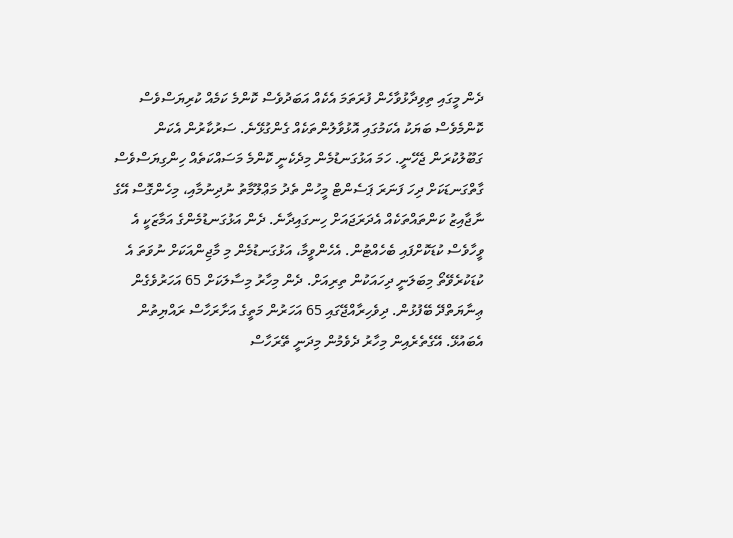ދެން މީގައި ތިވިދާޅުވާހެން ފުރަތަމަ އެކެއް އަބަދުވެސް ކޮންމެ ކަމެއް ކުރިޔަސްވެސް ކޮންމެވެސް ބަޔަކު އެކަމުގައި އޮޅުވާލުންތަކެއް ގެންގުޅޭނެ. ސަރުކާރުން އެކަން ގަބޫލުކުރަން ޖެހޭނީ. ހަމަ އަޅުގަނޑުމެން މިދެކެނީ ކޮންމެ މަސައްކަތެއް ހިންގިޔަސްވެސް ގާތްގަނޑަކަށް ދިހަ ފަނަރަ ޕަސެންޓް މީހުން ތެދު މަޢްލޫމާތު ނުދިނުމާއި، މިހެންގޮސް އޭގެ ނާޖާއިޒު ކަންތައްތަކެއް އެދަރަޖައަށް ހިނގައިދާނެ. ދެން އަޅުގަނޑުމެންގެ އަމާޒަކީ އެ ވީހާވެސް ކުޑަކޮށްފައި ބެހެއްޓުން. އެހެންވީމާ، އަޅުގަނޑުމެން މި މާޖިންއަކަށް ނުވަތަ އެ ކުޑަކުރެވޭތޯ މިބަލަނީ ދިހައަކުން ތިރިއަށް. ދެން މިހާރު މިސާލަކަށް 65 އަހަރުވެގެން ޢިނާޔަތްދޭ ބޭފުޅުން. ދިވެހިރާއްޖޭގައި 65 އަހަރުން މަތީގެ އަށާރަހާސް ރައްޔިތުން އެބައުޅޭ. އޭގެތެރެއިން މިހާރު ދެވެމުން މިދަނީ ތޭރަހާސް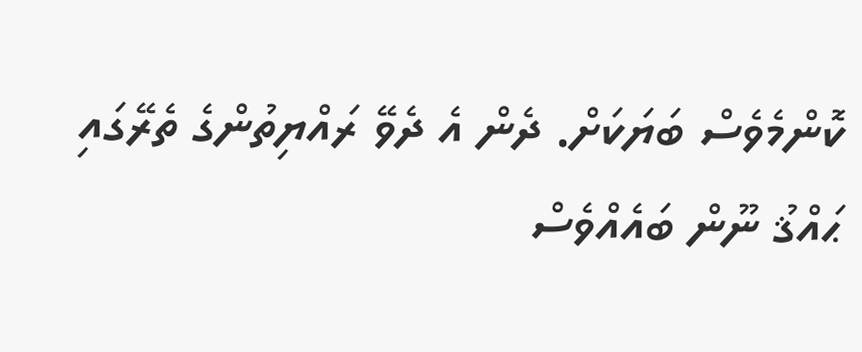ކޮންމެވެސް ބަޔަކަށް. ދެން އެ ދެވޭ ރައްޔިތުންގެ ތެރޭގައި ޙައްޤު ނޫން ބައެއްވެސް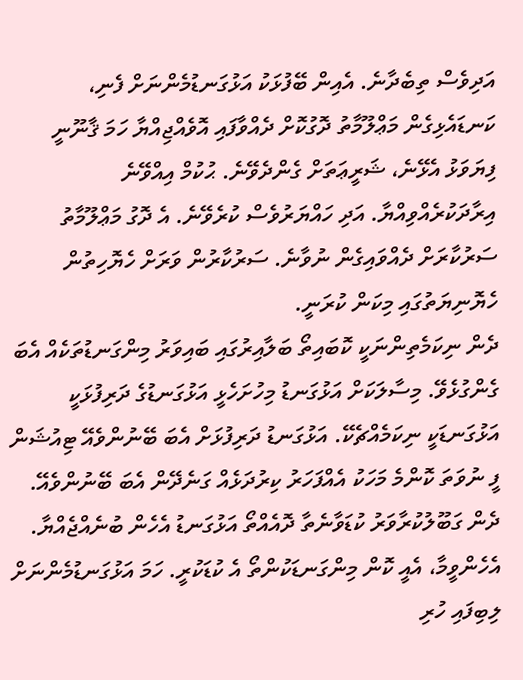އަދިވެސް ތިބެދާނެ. އެއިން ބޭފުޅަކު އަޅުގަނޑުމެންނަށް ފެނި، ކަނޑައެޅިގެން މަޢްލޫމާތު ދޮގުކޮށް ދެއްވާފައި އޮވެއްޖިއްޔާ ހަމަ ޤާނޫނީ ފިޔަވަޅު އެޅޭނެ، ޝަރީޢަތަށް ގެންދެވޭނެ. ޙުކުމް އިއްވޭނެ އިރާދަކުރެއްވިއްޔާ. އަދި ހައްޔަރުވެސް ކުރެވޭނެ. އެ ދޮގު މަޢްލޫމާތު ސަރުކާރަށް ދެއްވައިގެން ނުވާނެ. ސަރުކާރުން ވަރަށް ހެޔޮހިތުން ހެޔޮނިޔަތުގައި މިކަން ކުރަނީ.
ދެން ނިކަމެތިންނަކީ ކޮބައިތޯ ބަލާއިރުގައި ބައިވަރު މިންގަނޑުތަކެއް އެބަ ގެންގުޅެވޭ. މިސާލަކަށް އަޅުގަނޑު މިހުށަހެޅީ އަޅުގަނޑުގެ ދަރިފުޅަކީ އަޅުގަނޑަކީ ނިކަމެއްޗެކޭ. އަޅުގަނޑު ދަރިފުޅަށް އެބަ ބޭނުންވެއޭ ޓިއުޝަން ފީ ނުވަތަ ކޮންމެ މަހަކު އެއްފަހަރު ކިރުދަޅެއް ގަނެދޭން އެބަ ބޭނުންވެއޭ. ދެން ގަބޫލުކުރާވަރު ކުޑަވާނެތާ ދޮއެއްތޯ އަޅުގަނޑު އެހެން ބުނެއްޖެއްޔާ. އެހެންވީމާ، އެއީ ކޮން މިންގަނޑަކުންތޯ އެ ކުޑަކުރީ. ހަމަ އަޅުގަނޑުމެންނަށް ލިބިފައި ހުރި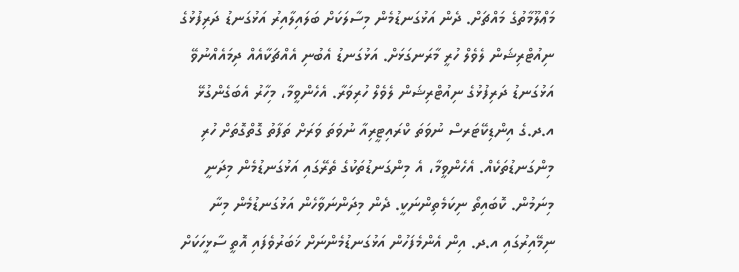މަޢްލޫމާތުގެ މައްޗަށް. ދެން އަޅުގަނޑުމެން މިސާލަކަށް ބަލައިލާއިރު އަޅުގަނޑު ދަރިފުޅުގެ ނިއުޓްރިޝަން ލެވެލް ހުރީ މާރަނގަޅަށް. އަޅުގަނޑު އެބުނި އެއްޗަކާއެއް ދިމައެއްނުވޭ އަޅުގަނޑު ދަރިފުޅުގެ ނިއުޓްރިޝަން ލެވެލް ހުރިވަރާ. އެހެންވީމާ، މިހާރު އެބަގެންގުޅޭ އ.ދ.ގެ އިންޑިކޭޓަރސް ނުވަތަ ކްރައިޓީރިއާ ނުވަތަ ވަރަށް ތަފާތު ގޮތްގޮތަށް ހުރި މިންގަނޑުތަކެއް. އެހެންވީމާ، އެ މިންގަނޑުތަކުގެ ތެރޭގައި އަޅުގަނޑުމެން މިދަނީ މިނަމުން. ކޮބައިތޯ ނިކަމެތިންނަކީ. ދެން މިދަންނަވާހެން އަޅުގަނޑުމެން މިނާ ނިމޭއިރުގައި އ.ދ. އިން އެންމެފަހުން އަޅުގަނޑުމެންނަށް ޚަބަރުވެފައި އޮތީ ސާޅީހަކަށް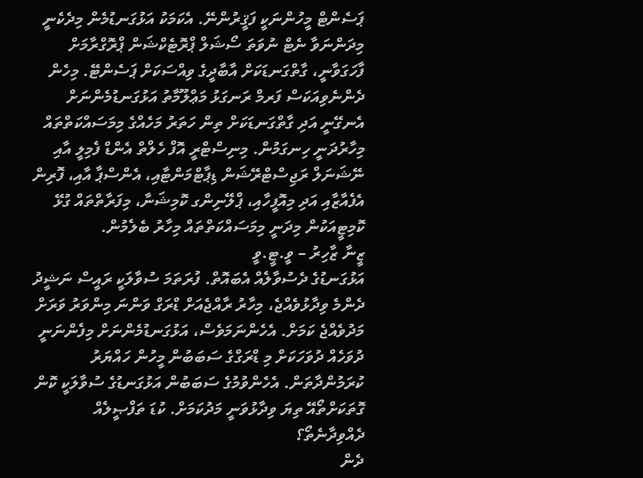ޕަސެންޓް މީހުންނަކީ ފަޤީރުންނޭ. އެކަމަކު އަޅުގަނޑުމެން މިދެކެނީ މިދަންނަވާ ނެޓް ނުވަތަ ސޯޝަލް ޕްރޮޓެކްޝަން ޕްރޮގްރާމަށް ފާހަގަވާނީ، ގާތްގަނޑަކަށް އާބާދީގެ ވިއްސަކަށް ޕަސެންޓޭ. މިހެން ދެންނެވިއަކަސް ފަރމް ރަނގަޅު މަޢްލޫމާތު އަޅުގަނޑުމެންނަށް އެނގޭނީ އަދި ގާތްގަނޑަކަށް ތިން ހަތަރު މަހެއްގެ މިމަސައްކަތްތައް މިހާރުދަނީ ހިނގަމުން. މިނިސްޓްރީ އޮފް ހެލްތް އެންޑް ފެމިލީ އާއި ނޭޝަނަލް ރަޖިސްޓްރޭޝަން ޑިޕާޓްމަންޓާއި، އެންސްޕާ އާއި، ފޮރިން އެފެއާޒާއި އަދި މިއޮފީހާއި، ޕްލޭނިންގ ކޮމިޝަނާ، މިފަރާތްތައް ގުޅޭ ކޮމިޓީއަކުން މިދަނީ މިމަސައްކަތްތައް މިހާރު ބެލެމުން.
ޒީނާ ޒާހިރު – ވީ.ޓީ.ވީ
އަޅުގަނޑުގެ ދެސުވާލެއް އެބައޮތް. ފުރަތަމަ ސުވާލަކީ ރައީސް ނަޝީދު ދެންމެ ވިދާޅުވެއްޖެ، މިހާރު ރާއްޖެއަށް ޑްރަގް ވަންނަ މިންވަރު ވަރަށް މަދުވެއްޖެ ކަމަށް. އެހެންނަމަވެސް، އަޅުގަނޑުމެންނަށް މިފެންނަނީ ދުވަހެއް ދުވަހަކަށް މި ޑްރަގްގެ ސަބަބުން މީހުން ހައްޔަރު ކުރަމުންދާތަން. އެހެންވުމުގެ ސަބަބުން އަޅުގަނޑުގެ ސުވާލަކީ ކޮން ގޮތަކަށްތޯއޭ ތިޔަ ވިދާޅުވަނީ މަދުކަމަށް. ކުޑަ ތަފްޞީލެއް ދެއްވިދާނެތޯ؟
ދެން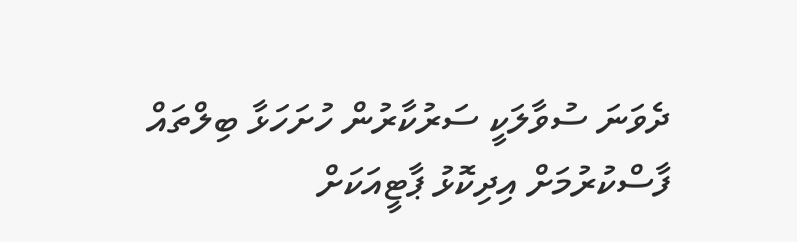ދެވަނަ ސުވާލަކީ ސަރުކާރުން ހުށަހަޅާ ބިލްތައް ފާސްކުރުމަށް އިދިކޮޅު ޕާޓީއަކަށް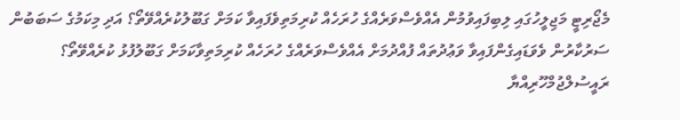މެޖޯރިޓީ މަޖިލީހުގައި ލިބިފައިވުމުން އެއްވެސްވަރެއްގެ ހުރަހެއް ކުރިމަތިވެފައިވާ ކަމަށް ގަބޫލުކުރެއްވޭތޯ؟ އަދި މިކަމުގެ ސަބަބުން ސަރުކާރުން ވެވަޑައިގެންފައިވާ ވަޢުދުތައް ފުއްދުމަށް އެއްވެސްވަރެއްގެ ހުރަހެއް ކުރިމަތިވާކަމަށް ގަބޫލުފުޅު ކުރެއްވޭތޯ؟
ރައީސުލްޖުމްހޫރިއްޔާ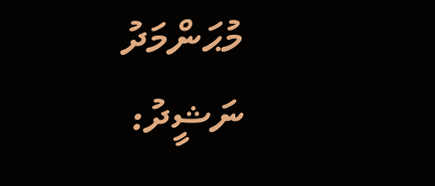މުޙަންމަދު ނަޝީދު: